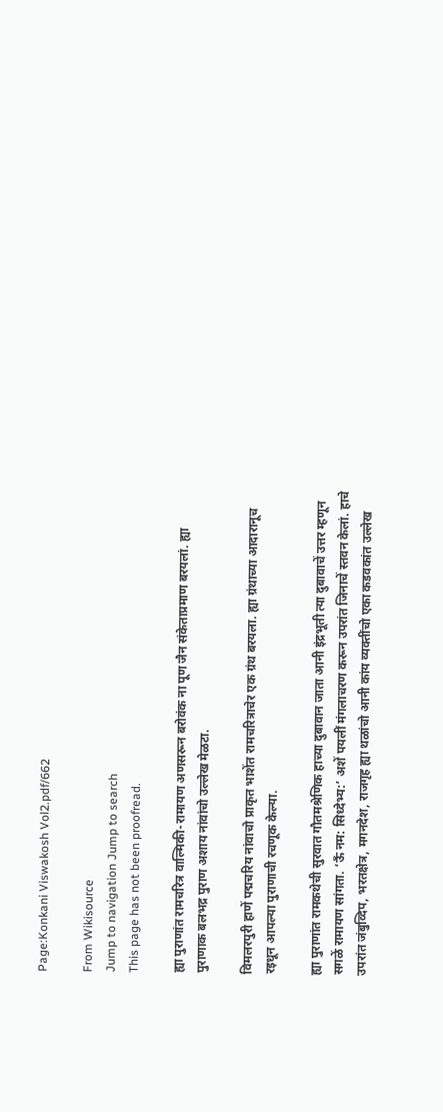Page:Konkani Viswakosh Vol2.pdf/662

From Wikisource
Jump to navigation Jump to search
This page has not been proofread.

ह्या पुराणांत रामचरित्र वाल्मिकी-रामायण अणसरून बरोवंक ना पूण जैन संकेताप्रमाण बरयलां. ह्या पुराणाक बलभद्र पुराण अशाय नांवांचो उल्लेख मेळटा.

विमलरपुरी हाणें पद्मचरिय नांवाचो प्राकृत भाशेंत रामचरित्राचेर एक ग्रंथ बरयला. ह्या ग्रंथाच्या आदारानूच रइधून आपल्या पुराणाची रचणूक केल्या.

ह्या पुराणांत रामकथेची सुरवात गौतमश्रेणिक हाच्या दुबावान जाता आनी इंद्रभूती त्या दुबावाचें उत्तर म्हणून सगळें रामायण सांगता. ‘ऊँ नम: सिध्देभ्य:’ अशें पयलीं मंगलाचरण करून उपरांत जिनाचें स्तवन केलां. हाचे उपरांत जंबुव्दिप, भरतक्षेत्र, मगनदेश, राजगृह ह्या थळांचो आनी कांय व्यक्तींचो एका कडवकांत उल्लेख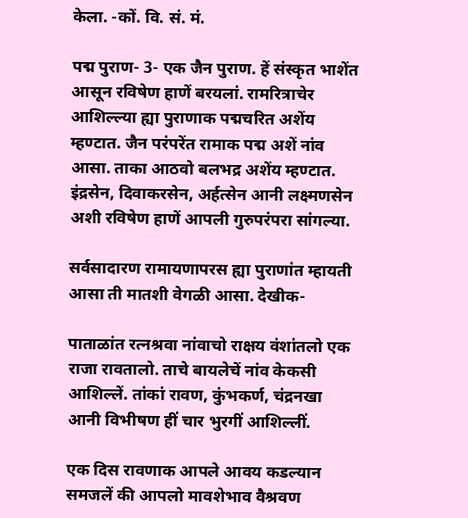केला. -कों. वि. सं. मं.

पद्म पुराण- 3- एक जैन पुराण. हें संस्कृत भाशेंत आसून रविषेण हाणें बरयलां. रामरित्राचेर आशिल्ल्या ह्या पुराणाक पद्मचरित अशेंय म्हण्टात. जैन परंपरेंत रामाक पद्म अशें नांव आसा. ताका आठवो बलभद्र अशेंय म्हण्टात. इंद्रसेन, दिवाकरसेन, अर्हत्सेन आनी लक्ष्मणसेन अशी रविषेण हाणें आपली गुरुपरंपरा सांगल्या.

सर्वसादारण रामायणापरस ह्या पुराणांत म्हायती आसा ती मातशी वेगळी आसा. देखीक-

पाताळांत रत्नश्रवा नांवाचो राक्षय वंशांतलो एक राजा रावतालो. ताचे बायलेचें नांव केकसी आशिल्लें. तांकां रावण, कुंभकर्ण, चंद्रनखा आनी विभीषण हीं चार भुरगीं आशिल्लीं.

एक दिस रावणाक आपले आवय कडल्यान समजलें की आपलो मावशेभाव वैश्रवण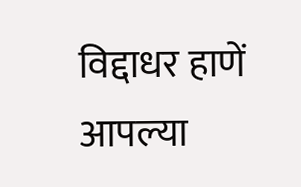विद्दाधर हाणें आपल्या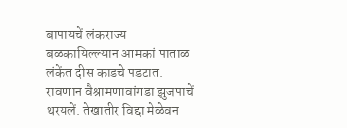बापायचें लंकराज्य बळकायिल्ल्यान आमकां पाताळ लंकेंत दीस काडचे पडटात. रावणान वैश्रामणावांगडा झुजपाचें थरयलें. तेखातीर विद्दा मेळेवन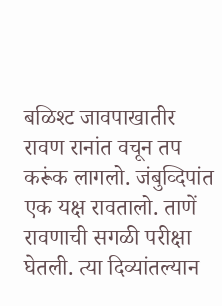बळिश्ट जावपाखातीर रावण रानांत वचून तप करूंक लागलो. जंबुव्दिपांत एक यक्ष रावतालो. ताणें रावणाची सगळी परीक्षा घेतली. त्या दिव्यांतल्यान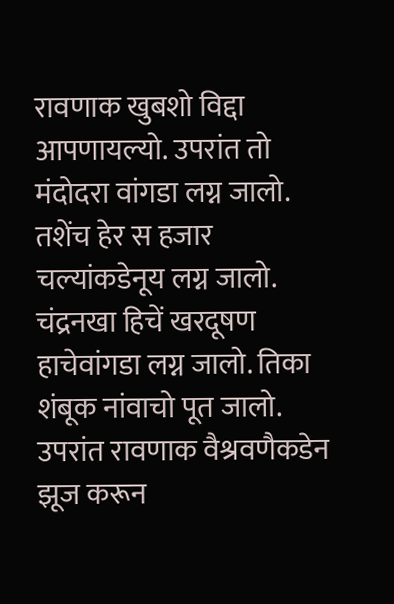रावणाक खुबशो विद्दा आपणायल्यो. उपरांत तो मंदोदरा वांगडा लग्न जालो. तशेंच हेर स हजार चल्यांकडेनूय लग्न जालो. चंद्रनखा हिचें खरदूषण हाचेवांगडा लग्न जालो. तिका शंबूक नांवाचो पूत जालो. उपरांत रावणाक वैश्रवणैकडेन झूज करून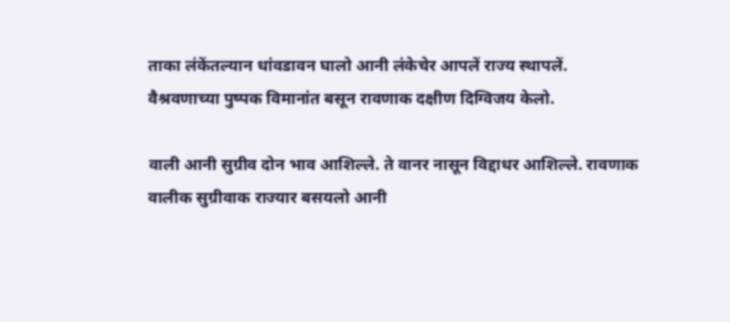ताका लंकेंतल्यान धांवडावन घालो आनी लंकेचेर आपलें राज्य स्थापलें. वैश्रवणाच्या पुष्पक विमानांत बसून रावणाक दक्षीण दिग्विजय केलो.

वाली आनी सुग्रीव दोन भाव आशिल्ले. ते वानर नासून विद्दाधर आशिल्ले. रावणाक वालीक सुग्रीवाक राज्यार बसयलो आनी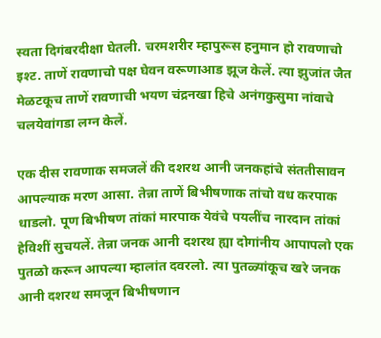स्वता दिगंबरदीक्षा घेतली. चरमशरीर म्हापुरूस हनुमान हो रावणाचो इश्ट. ताणें रावणाचो पक्ष घेवन वरूणाआड झूज केलें. त्या झुजांत जैत मेळटकूच ताणें रावणाची भयण चंद्रनखा हिचे अनंगकुसुमा नांवाचे चलयेवांगडा लग्न केलें.

एक दीस रावणाक समजलें की दशरथ आनी जनकहांचे संततीसावन आपल्याक मरण आसा. तेन्ना ताणें बिभीषणाक तांचो वध करपाक धाडलो. पूण बिभीषण तांकां मारपाक येवंचे पयलींच नारदान तांकां हेविशीं सुचयलें. तेन्ना जनक आनी दशरथ ह्या दोगांनीय आपापलो एक पुतळो करून आपल्या म्हालांत दवरलो. त्या पुतळ्यांकूच खरे जनक आनी दशरथ समजून बिभीषणान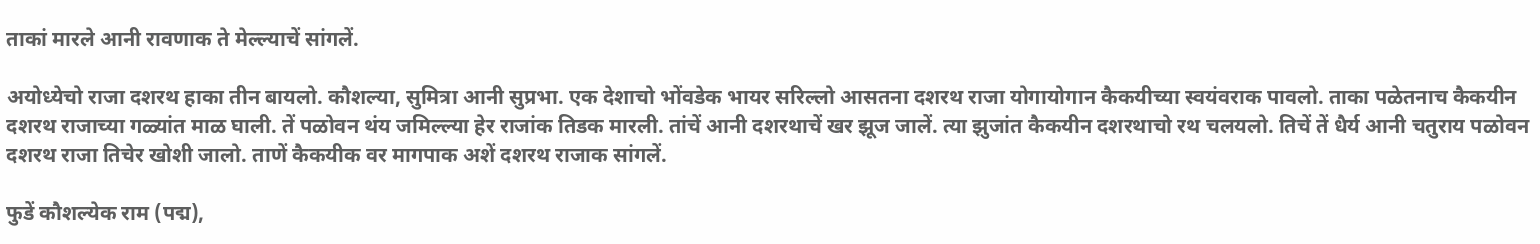ताकां मारले आनी रावणाक ते मेल्ल्याचें सांगलें.

अयोध्येचो राजा दशरथ हाका तीन बायलो. कौशल्या, सुमित्रा आनी सुप्रभा. एक देशाचो भोंवडेक भायर सरिल्लो आसतना दशरथ राजा योगायोगान कैकयीच्या स्वयंवराक पावलो. ताका पळेतनाच कैकयीन दशरथ राजाच्या गळ्यांत माळ घाली. तें पळोवन थंय जमिल्ल्या हेर राजांक तिडक मारली. तांचें आनी दशरथाचें खर झूज जालें. त्या झुजांत कैकयीन दशरथाचो रथ चलयलो. तिचें तें धैर्य आनी चतुराय पळोवन दशरथ राजा तिचेर खोशी जालो. ताणें कैकयीक वर मागपाक अशें दशरथ राजाक सांगलें.

फुडें कौशल्येक राम (पद्म),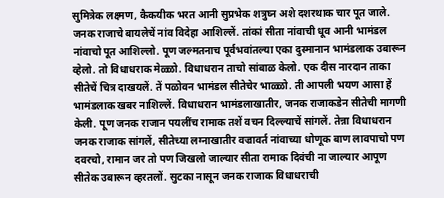सुमित्रेक लक्ष्मण, कैकयीक भरत आनी सुप्रभेक शत्रुघ्न अशे दशरथाक चार पूत जाले. जनक राजाचे बायलेचें नांव विदेहा आशिल्लें. तांकां सीता नांवाची धूव आनी भामंडल नांवाचो पूत आशिल्लो. पूण जल्मतनाच पूर्वभवांतल्या एका दुस्मानान भामंडलाक उबारून व्हेलो. तो विधाधराक मेळ्ळो. विधाधरान ताचो सांबाळ केलो. एक दीस नारदान ताका सीतेचें चित्र दाखयलें. तें पळोवन भामंडल सीतेचेर भाळ्ळो. ती आपली भयण आसा हें भामंडलाक खबर नाशिल्लें. विधाधरान भामंडलाखातीर, जनक राजाकडेन सीतेची मागणी केली. पूण जनक राजान पयलींच रामाक तशें वचन दिल्ल्याचें सांगलें. तेन्ना विधाधरान जनक राजाक सांगलें, सीतेच्या लग्नाखातीर वज्रावर्त नांवाच्या धोणूक बाण लावपाचो पण दवरचो, रामान जर तो पण जिखलो जाल्यार सीता रामाक दिवंची ना जाल्यार आपूण सीतेक उबारून व्हरतलों. सुटका नासून जनक राजाक विधाधराची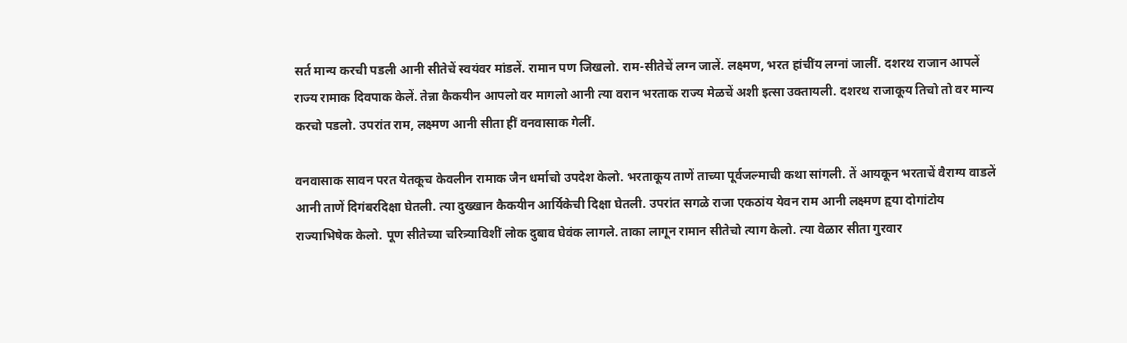सर्त मान्य करची पडली आनी सीतेचें स्वयंवर मांडलें. रामान पण जिखलो. राम-सीतेचें लग्न जालें. लक्ष्मण, भरत हांचींय लग्नां जालीं. दशरथ राजान आपलें राज्य रामाक दिवपाक केलें. तेन्ना कैकयीन आपलो वर मागलो आनी त्या वरान भरताक राज्य मेळचें अशी इत्सा उक्तायली. दशरथ राजाकूय तिचो तो वर मान्य करचो पडलो. उपरांत राम, लक्ष्मण आनी सीता हीं वनवासाक गेलीं.

वनवासाक सावन परत येतकूच केवलीन रामाक जैन धर्माचो उपदेश केलो. भरताकूय ताणें ताच्या पूर्वजल्माची कथा सांगली. तें आयकून भरताचें वैराग्य वाडलें आनी ताणें दिगंबरदिक्षा घेतली. त्या दुख्खान कैकयीन आर्यिकेची दिक्षा घेतली. उपरांत सगळे राजा एकठांय येवन राम आनी लक्ष्मण हृया दोगांटोय राज्याभिषेक केलो. पूण सीतेच्या चरित्र्याविशीं लोक दुबाव घेवंक लागले. ताका लागून रामान सीतेचो त्याग केलो. त्या वेळार सीता गुरवार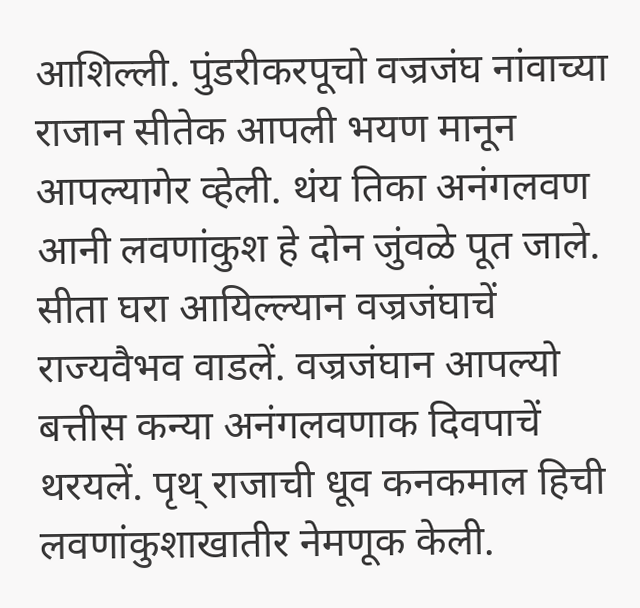आशिल्ली. पुंडरीकरपूचो वज्रजंघ नांवाच्या राजान सीतेक आपली भयण मानून आपल्यागेर व्हेली. थंय तिका अनंगलवण आनी लवणांकुश हे दोन जुंवळे पूत जाले. सीता घरा आयिल्ल्यान वज्रजंघाचें राज्यवैभव वाडलें. वज्रजंघान आपल्यो बत्तीस कन्या अनंगलवणाक दिवपाचें थरयलें. पृथ् राजाची धूव कनकमाल हिची लवणांकुशाखातीर नेमणूक केली.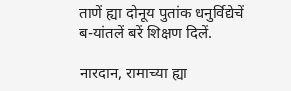ताणें ह्या दोनूय पुतांक धनुर्विद्येचें ब-यांतलें बरें शिक्षण दिलें.

नारदान, रामाच्या ह्या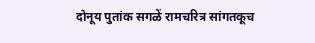दोनूय पुतांक सगळें रामचरित्र सांगतकूच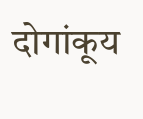दोगांकूय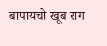बापायचो खूब राग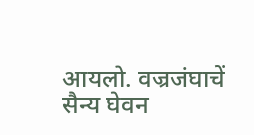आयलो. वज्रजंघाचें सैन्य घेवन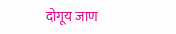दोगूय जाण